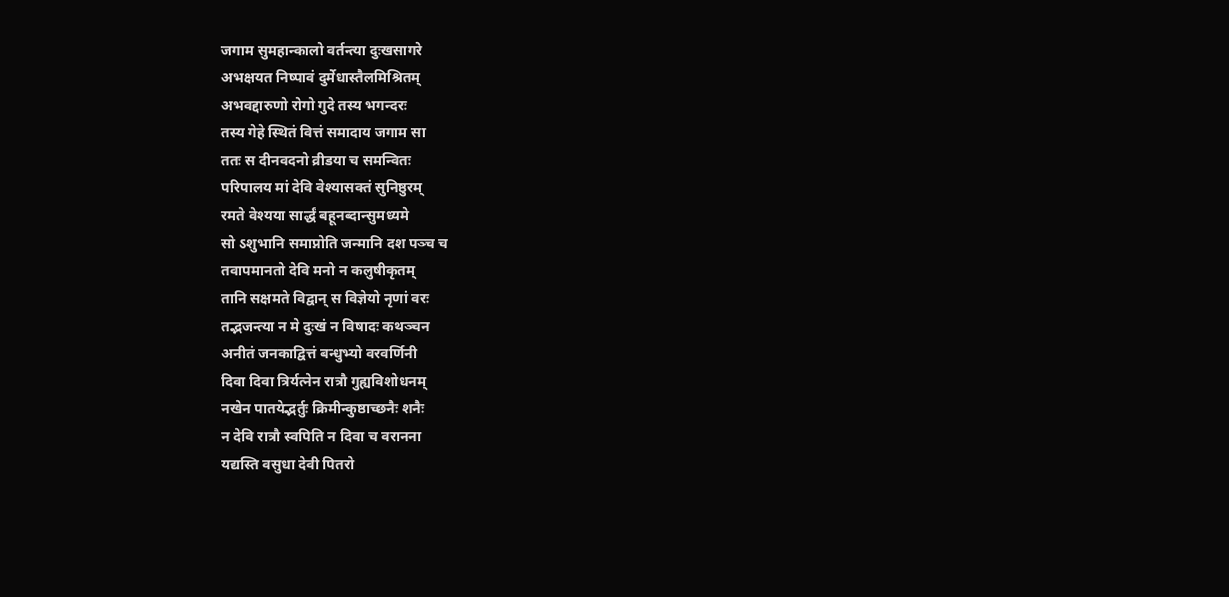जगाम सुमहान्कालो वर्तन्त्या दुःखसागरे
अभक्षयत निष्पावं दुर्मेधास्तैलमिश्रितम्
अभवद्दारुणो रोगो गुदे तस्य भगन्दरः
तस्य गेहे स्थितं वित्तं समादाय जगाम सा
ततः स दीनवदनो व्रीडया च समन्वितः
परिपालय मां देवि वेश्यासक्तं सुनिष्ठुरम्
रमते वेश्यया सार्द्धं बहूनब्दान्सुमध्यमे
सो ऽशुभानि समाप्नोति जन्मानि दश पञ्च च
तवापमानतो देवि मनो न कलुषीकृतम्
तानि सक्षमते विद्वान् स विज्ञेयो नृणां वरः
तद्भजन्त्या न मे दुःखं न विषादः कथञ्चन
अनीतं जनकाद्वित्तं बन्धुभ्यो वरवर्णिनी
दिवा दिवा त्रिर्यत्नेन रात्रौ गुह्यविशोधनम्
नखेन पातयेद्भर्तुः क्रिमीन्कुष्ठाच्छनैः शनैः
न देवि रात्रौ स्वपिति न दिवा च वरानना
यद्यस्ति वसुधा देवी पितरो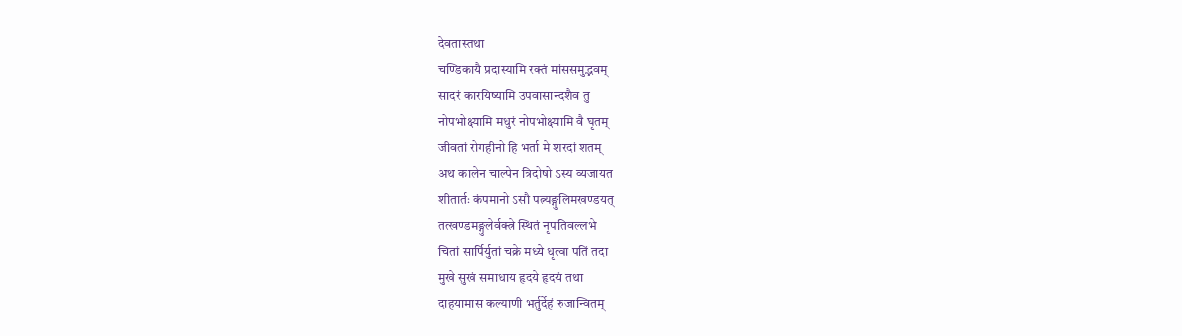देवतास्तथा
चण्डिकायै प्रदास्यामि रक्तं मांससमुद्भवम्
सादरं कारयिष्यामि उपवासान्दशैव तु
नोपभोक्ष्यामि मधुरं नोपभोक्ष्यामि वै घृतम्
जीवतां रोगहीनो हि भर्ता मे शरदां शतम्
अथ कालेन चाल्पेन त्रिदोषो ऽस्य व्यजायत
शीतार्तः कंपमानो ऽसौ पत्न्यङ्गुलिमखण्डयत्
तत्खण्डमङ्गुलेर्वक्त्रे स्थितं नृपतिवल्लभे
चितां सार्पिर्युतां चक्रे मध्ये धृत्वा पतिं तदा
मुखे सुखं समाधाय हृदये हृदयं तथा
दाहयामास कल्याणी भर्तुर्देहं रुजान्वितम्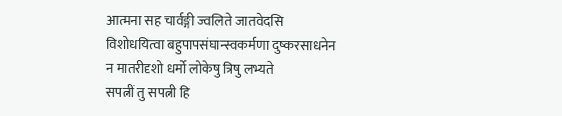आत्मना सह चार्वङ्गी ज्वलिते जातवेदसि
विशोधयित्वा बहुपापसंघान्स्वकर्मणा दुष्करसाधनेन
न मातरीदृशो धर्मो लोकेषु त्रिषु लभ्यते
सपत्नीं तु सपत्नी हि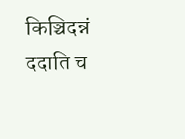किञ्चिदन्नं ददाति च